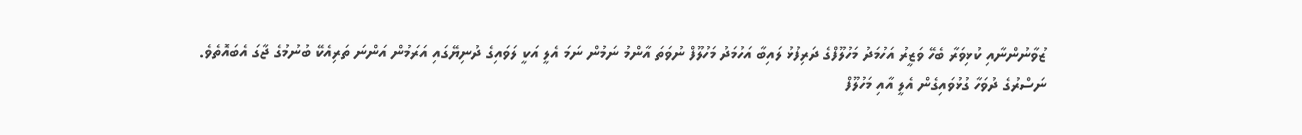ޒުވާނުންނާއި ކުޅިވަރާ ބެހޭ ވަޒީރު އަހުމަދު މަހުލޫފްގެ ދަރިފުޅު ލައިބާ އަހުމަދު މަހުލޫފް ނުވަތަ އާންމު ނަމުން ނަމަ އެލީ އަކީ ލަވައިގެ ދުނިޔޭގައި އަރަމުން އަންނަ ތަރިއެކޭ ބުނުމުގެ ޖާގަ އެބައޮތެވެ.
ނަސްރުގެ ދުވަހާ ގުޅުވައިގެން އެލީ އާއި މަހުލޫފް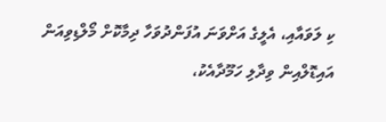ކި ލަވައާއި، އެލީގެ އަށްވަނަ އުފަންދުވަހާ ދިމާކޮށް މޯލްޑިވިއަން އައިޑޮލްއިން ވިދާލި ހަމޫދާއެކު،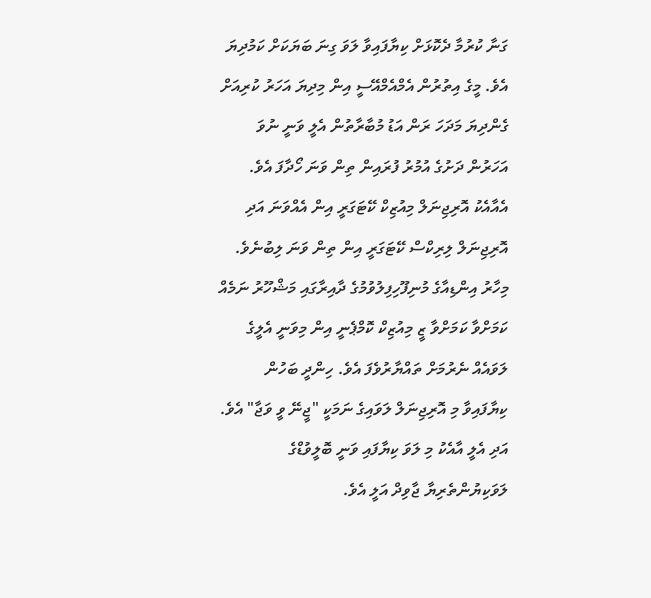ގަނާ ކުރުމާ ދެކޮޅަށް ކިޔާފައިވާ ލަވަ ގިނަ ބަޔަކަށް ކަމުދިޔަ އެވެ. މީގެ އިތުރުން އެމްއެމްއޭސީ އިން މިދިޔަ އަހަރު ކުރިއަށް ގެންދިޔަ މަދަހަ ރަން އަޑު މުބާރާތުން އެލީ ވަނީ ނުވަ އަހަރުން ދަށުގެ އުމުރު ފުރައިން ތިން ވަނަ ހޯދާފަ އެވެ. އެއާއެކު އޮރިޖިނަލް މިއުޒިކް ކޭޓަގަރީ އިން އެއްވަނަ އަދި އޮރިޖިނަލް ލިރިކްސް ކޭޓަގަރީ އިން ތިން ވަނަ ލިބުނެވެ.
މިހާރު އިންޑިއާގެ މުނިފޫހިފިލުވުމުގެ ދާއިރާގައި މަޝްހޫރު ނަމެއް ކަމަށްވާ ކަމަށްވާ ޒީ މިއުޒިކް ކޮމްޕެނީ އިން މިވަނީ އެލީގެ ލަވައެއް ނެރުމަށް ތައްޔާރުވެފަ އެވެ. ހިންދީ ބަހުން ކިޔާފައިވާ މި އޮރިޖިނަލް ލަވައިގެ ނަމަކީ "ޖީނޭ ވީ ވަޖާ" އެވެ. އަދި އެލީ އާއެކު މި ލަވަ ކިޔާފައި ވަނީ ބޮލީވުޑްގެ ލަވަކިޔުންތެރިޔާ ޖާވިދް އަލީ އެވެ.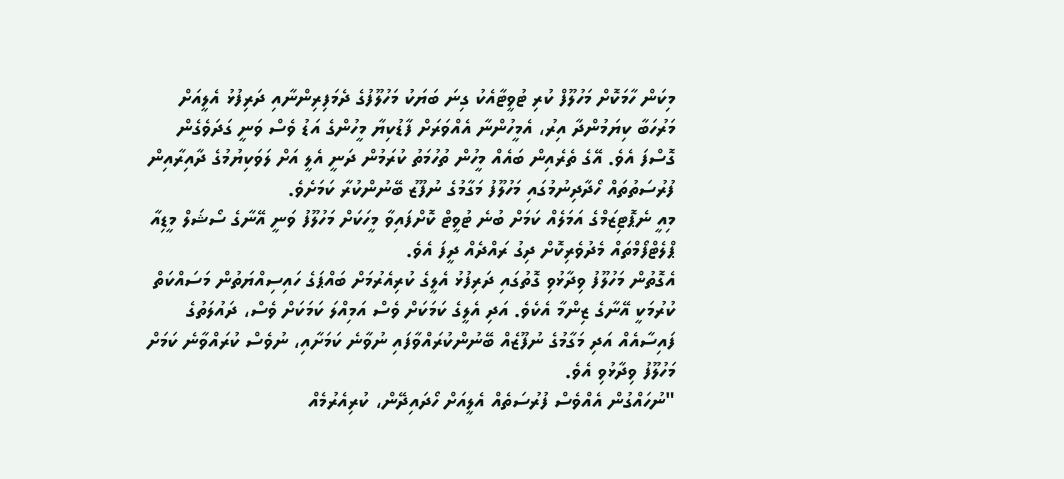މިކަން ހާމަކޮށް މަހުލޫފް ކުރި ޓުވީޓާއެކު ގިނަ ބަޔަކު މަހުލޫފުގެ ދެމަފިރިންނާއި ދަރިފުޅު އެލީއަށް މަރުހަބާ ކިޔަމުންދާ އިރު، އެމީހުންނާ އެއްވަރަށް ފާޑުކިޔާ މީހުންގެ އަޑު ވެސް ވަނީ ގަދަވެގެން ގޮސްފަ އެވެ. އޭގެ ތެރެއިން ބައެއް މީހުން ތުހުމަތު ކުރަމުން ދަނީ އެލީ އަށް ލަވަކިޔުމުގެ ދާއިރާއިން ފުރުސަތުތައް ހޯދާދިނުމުގައި މަހުލޫފު މަގާމުގެ ނުފޫޒު ބޭނުންކުރާ ކަމަށެވެ.
މިއީ ނެޕޮޓިޒަމްގެ އަމަލެއް ކަމަށް ބުނެ ޓުވީޓް ކޮށްފައިވާ މީހަކަށް މަހުލޫފު ވަނީ އޭނާގެ ސޯޝަލް މީޑިއާ ޕްލެޓްފޯމްތައް މެދުވެރިކޮށް ދިގު ރައްދެއް ދީފަ އެވެ.
އެގޮތުން މަހުލޫފު ވިދާޅުވި ގޮތުގައި ދަރިފުޅު އެލީގެ ކުރިއެރުމަށް ބައްޕަގެ ހައިސިއްޔަތުން މަސައްކަތް ކުރުމަކީ އޭނާގެ ޒިންމާ އެކެވެ. އަދި އެލީގެ ކަމަކަށް ވެސް އަމިއްލަ ކަމަކަށް ވެސް، ދައުލަތުގެ ފައިސާއެއް އަދި މަގާމުގެ ނުފޫޒެއް ބޭނުންކުރައްވާފައި ނުވާނެ ކަމަށާއި، ނުވެސް ކުރައްވާނެ ކަމަށް މަހުލޫފު ވިދާޅުވި އެވެ.
"ނުހައްގުން އެއްވެސް ފުރުސަތެއް އެލީއަށް ހޯދައިދޭން، ކުރިއެރުމެއް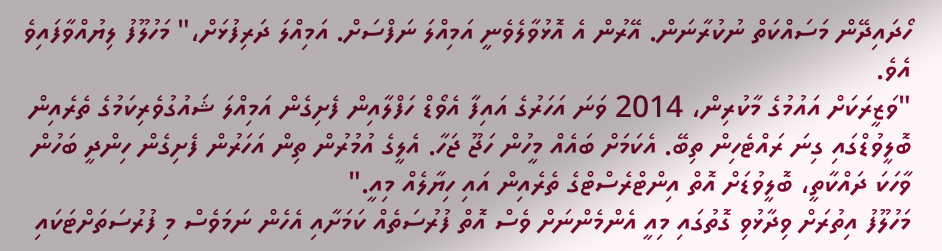ހޯދައިދޭން މަސައްކަތް ނުކުރާނަން. އޭރުން އެ އޮޅުވާލެވެނީ އަމިއްލަ ނަފްސަށް. އަމިއްލަ ދަރިފުޅަށް،" މަހުލޫފު ލިޔުއްވާފައިވެ އެވެ.
"ވަޒީރަކަށް އައުމުގެ މާކުރިން، 2014 ވަނަ އަހަރުގެ އައިފާ އެވޯޑް ހަފްލާއިން ފެށިގެން އަމިއްލަ ޝައުގުވެރިކަމުގެ ތެރެއިން ބޮލީވުޑްގައި ގިނަ ރައްޓެހިން ތިބޭ. އެކަމަށް ބައެއް މީހުން ހަޖޫ ޖަހާ. އެލީގެ އުމުރުން ތިން އަހަރުން ފެށިގެން ހިންދީ ބަހުން ވާހަކަ ދައްކާތީ، ބޮލީވުޑަށް އޮތް އިންޓްރެސްޓްގެ ތެރެއިން އައި ހިޔާލެއް މިއީ."
މަހުލޫފު އިތުރަށް ވިދާޅުވި ގޮތުގައި މިއީ އެންމެންނަށް ވެސް އޮތް ފުރުސަތެއް ކަމަށާއި އެހެން ނަމަވެސް މި ފުރުސަތަށްޓަކައި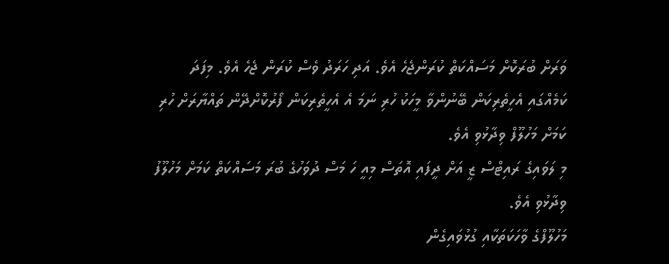ވަރަށް ބުރަކޮށް މަސައްކަތް ކުރަންޖެހެ އެވެ. އަދި ހަރަދު ވެސް ކުރަން ޖެހެ އެވެ. މިފަދަ ކަމެއްގައި އެހީތެރިކަން ބޭނުންވާ މީހަކު ހުރި ނަމަ އެ އެހީތެރިކަން ފޯރުކޮށްދޭން ތައްޔާރަށް ހުރި ކަމަށް މަހުލޫފް ވިދާޅުވި އެވެ.
މި ލަވައިގެ ރައިޓްސް ޒީ އަށް ދީފައި އޮތަސް މިއީ ހަ މަސް ދުވަހުގެ ބުރަ މަސައްކަތް ކަމަށް މަހުލޫފު ވިދާޅުވި އެވެ.
މަހުލޫފްގެ ވާހަކަތަކާއި ގުޅުވައިގެން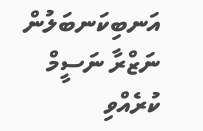އަނބިކަނބަލުން ނަޒްރާ ނަސީމް ކުރެއްވި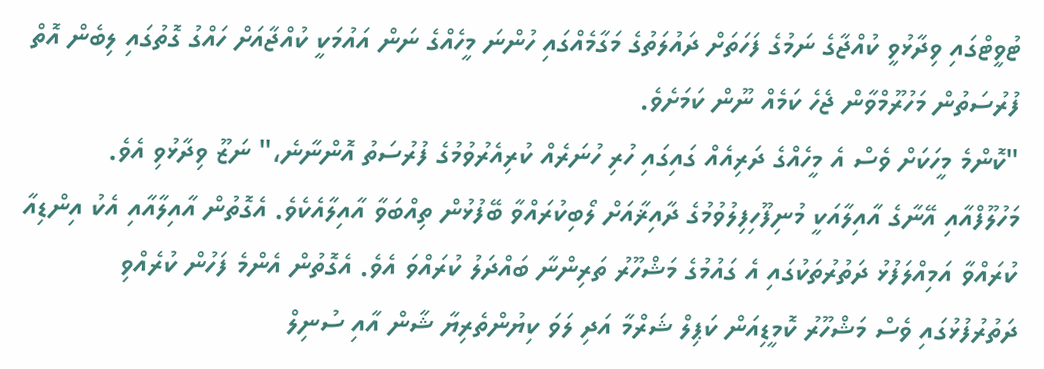ޓުވީޓްގައި ވިދާޅުވީ ކުއްޖާގެ ނަމުގެ ފަހަތަށް ދައުލަތުގެ މަގާމެއްގައި ހުންނަ މީހެއްގެ ނަން އައުމަކީ ކުއްޖާއަށް ހައްގު ގޮތުގައި ލިބެން އޮތް ފުރުސަތުން މަހުރޫމްވާން ޖެހެ ކަމެއް ނޫން ކަމަށެވެ.
"ކޮންމެ މީހަކަށް ވެސް އެ މީހެއްގެ ދަރިއެއް ގައިގައި ހުރި ހުނަރެއް ކުރިއެރުވުމުގެ ފުރުސަތު އޮންނާނެ،" ނަޒޫ ވިދާޅުވި އެވެ.
މަހުލޫފްއާއި އޭނާގެ އާއިލާއަކީ މުނިފޫހިފިލުވުމުގެ ދާއިޜާއަށް ލޯބިކުރައްވާ ބޭފުޅުން ތިއްބަވާ އާއިލާއެކެވެ. އެގޮތުން އާއިލާއާއި އެކު އިންޑިއާ ކުރައްވާ އަމިއްލަފުޅު ދަތުރުތަކުގައި އެ ގައުމުގެ މަޝްހޫރު ތަރިންނާ ބައްދަލު ކުރައްވަ އެވެ. އެގޮތުން އެންމެ ފަހުން ކުރެއްވި ދަތުރުފުޅުގައި ވެސް މަޝްހޫރު ކޮމީޑިއަން ކަޕިލް ޝަރްމާ އަދި ލަވަ ކިޔުންތެރިޔާ ޝާން އާއި ސުނިލް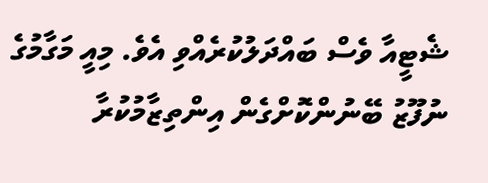ޝެޓީއާ ވެސް ބައްދަލުކުރެއްވި އެވެ. މިއީ މަގާމުގެ ނުފޫޒު ބޭނުންކޮށްގެން އިންތިޒާމުކުރާ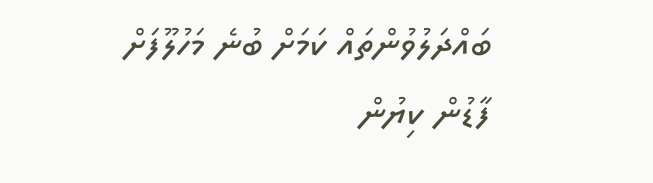ބައްދަލުވުންތައް ކަމަށް ބުނެ މަހުލޫފަށް ފާޑުން ކިޔުން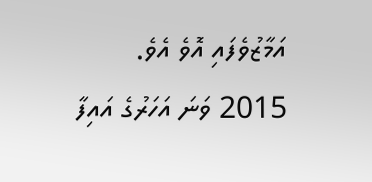އަމާޒުވެފައި އޮވެ އެވެ.
2015 ވަނަ އަހަރުގެ އައިފާ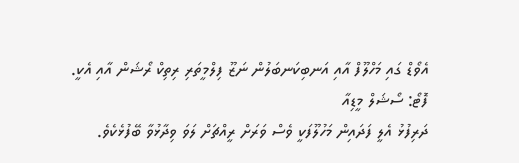އެވޯޑް ގައި މަހްލޫފް އާއި އަނބިކަނބަލުން ނަޒޫ ފިލްމީތަރި ރިތިކް ރޯޝަން އާއި އެކީ. ފޮޓޯ: ސޯޝަލް މީޑިއާ
ދަރިފުޅު އެލީ ފަދައިން މަހުލޫފަކީ ވެސް ވަރަށް ރީއްޗަށް ލަވަ ވިދާޅުވާ ބޭފުޅެކެވެ.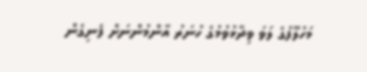މަހުލޫފުގެ ލަވަ ވިދާޅުވުމުގެ ހުނަރު އާންމުންނަށް ފެނިގެން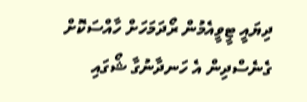ދިޔައީ ޓީވީއެމުން ރޯދަމަހަށް ހާއްސަކޮށް ގެނެސްދިން އެ ހަނދާނުގާ ޝޯގައި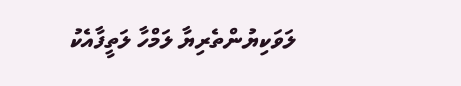ލަވަކިޔުންތެރިޔާ ލަމްހާ ލަތީފާއެކު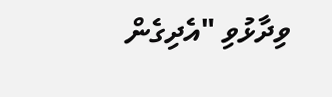ވިދާޅުވި "އެދިގެން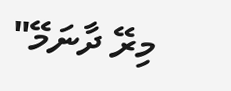މިރޭ ދާނަމޭ"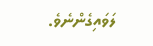ލަވައިގެންނެވެ.